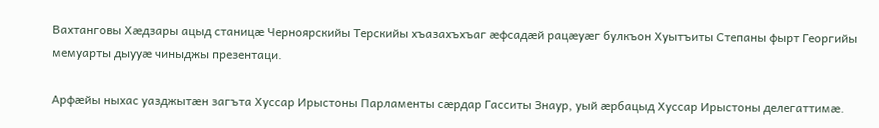Вахтанговы Хæдзары ацыд станицæ Черноярскийы Терскийы хъазахъхъаг æфсадæй рацæуæг булкъон Хуытъиты Степаны фырт Георгийы мемуарты дыууæ чиныджы презентаци.

Арфæйы ныхас уазджытæн загъта Хуссар Ирыстоны Парламенты сæрдар Гасситы Знаур, уый æрбацыд Хуссар Ирыстоны делегаттимæ.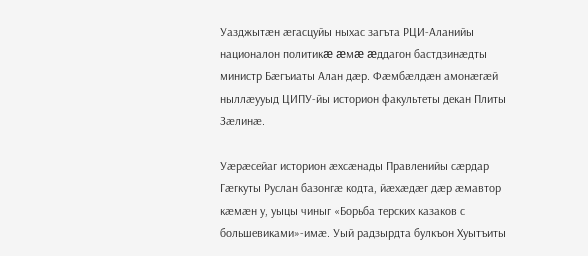Уазджытæн æгасцуйы ныхас загъта РЦИ-Аланийы националон политикæ æмæ æддагон бастдзинæдты министр Бæгъиаты Алан дæр. Фæмбæлдæн амонæгæй ныллæууыд ЦИПУ-йы историон факультеты декан Плиты Зæлинæ.

Уæрæсейаг историон æхсæнады Правленийы сæрдар Гæгкуты Руслан базонгæ кодта, йæхæдæг дæр æмавтор кæмæн у, уыцы чиныг «Борьба терских казаков с большевиками»-имæ. Уый радзырдта булкъон Хуытъиты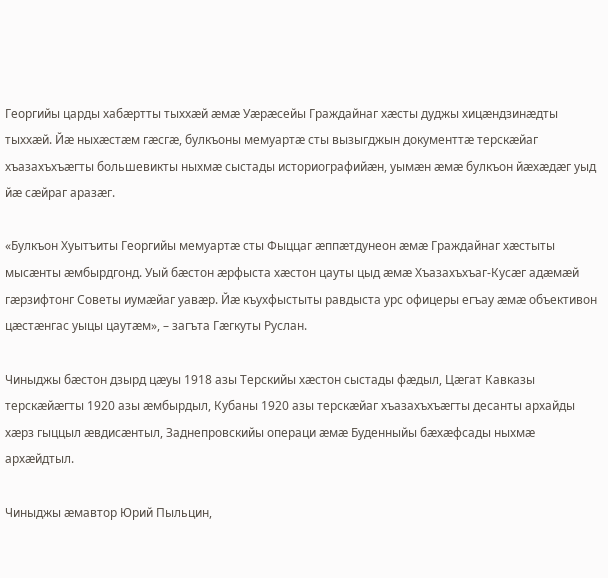Георгийы царды хабæртты тыххæй æмæ Уæрæсейы Граждайнаг хæсты дуджы хицæндзинæдты тыххæй. Йæ ныхæстæм гæсгæ, булкъоны мемуартæ сты вызыгджын документтæ терскæйаг хъазахъхъæгты большевикты ныхмæ сыстады историографийæн, уымæн æмæ булкъон йæхæдæг уыд йæ сæйраг аразæг.

«Булкъон Хуытъиты Георгийы мемуартæ сты Фыццаг æппæтдунеон æмæ Граждайнаг хæстыты мысæнты æмбырдгонд. Уый бæстон æрфыста хæстон цауты цыд æмæ Хъазахъхъаг-Кусæг адæмæй гæрзифтонг Советы иумæйаг уавæр. Йæ къухфыстыты равдыста урс офицеры егъау æмæ объективон цæстæнгас уыцы цаутæм», – загъта Гæгкуты Руслан.

Чиныджы бæстон дзырд цæуы 1918 азы Терскийы хæстон сыстады фæдыл, Цæгат Кавказы терскæйæгты 1920 азы æмбырдыл, Кубаны 1920 азы терскæйаг хъазахъхъæгты десанты архайды хæрз гыццыл æвдисæнтыл, Заднепровскийы операци æмæ Буденныйы бæхæфсады ныхмæ архæйдтыл.

Чиныджы æмавтор Юрий Пыльцин,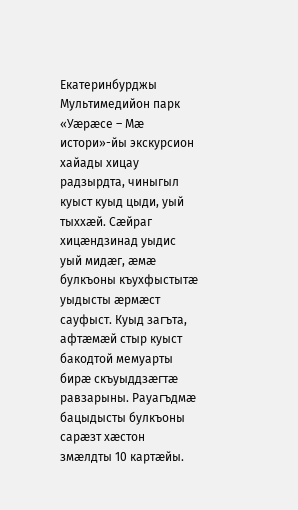Екатеринбурджы Мультимедийон парк «Уæрæсе – Мæ истори»-йы экскурсион хайады хицау радзырдта, чиныгыл куыст куыд цыди, уый тыххæй. Сæйраг хицæндзинад уыдис уый мидæг, æмæ булкъоны къухфыстытæ уыдысты æрмæст сауфыст. Куыд загъта, афтæмæй стыр куыст бакодтой мемуарты бирæ скъуыддзæгтæ равзарыны. Рауагъдмæ бацыдысты булкъоны сарæзт хæстон змæлдты 10 картæйы.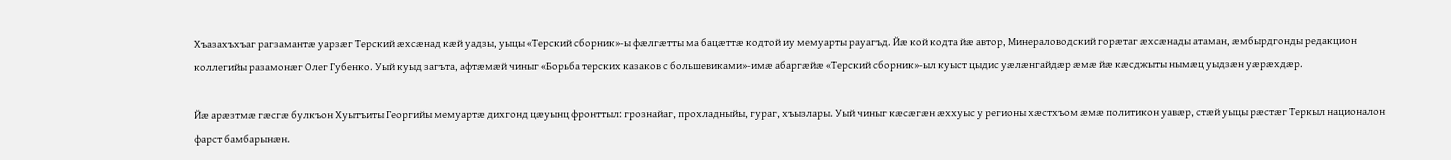Хъазахъхъаг рагзамантæ уарзæг Терский æхсæнад кæй уадзы, уыцы «Терский сборник»-ы фæлгæтты ма бацæттæ кодтой иу мемуарты рауагъд. Йæ кой кодта йæ автор, Минераловодский горæтаг æхсæнады атаман, æмбырдгонды редакцион коллегийы разамонæг Олег Губенко. Уый куыд загъта, афтæмæй чиныг «Борьба терских казаков с большевиками»-имæ абаргæйæ «Терский сборник»-ыл куыст цыдис уæлæнгайдæр æмæ йæ кæсджыты нымæц уыдзæн уæрæхдæр.

Йæ арæзтмæ гæсгæ булкъон Хуытъиты Георгийы мемуартæ дихгонд цæуынц фронттыл: грознайаг, прохладныйы, гураг, хъызлары. Уый чиныг кæсæгæн æххуыс у регионы хæстхъом æмæ политикон уавæр, стæй уыцы рæстæг Теркыл националон фарст бамбарынæн.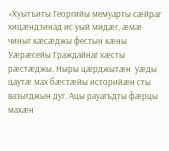«Хуытъиты Георгийы мемуарты сæйраг хицæндзинад ис уый мидæг, æмæ  чиныг кæсæджы фестын кæны Уæрæсейы Граждайнаг хæсты рæстæджы. Ныры цæрджытæн  уæды цаутæ мах бæстæйы историйæн сты вазыгджын дуг. Ацы рауагъдты фæрцы махæн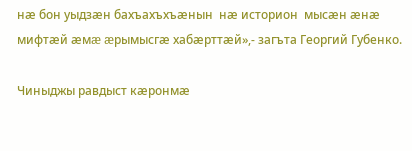нæ бон уыдзæн бахъахъхъæнын  нæ историон  мысæн æнæ мифтæй æмæ æрымысгæ хабæрттæй»,- загъта Георгий Губенко.

Чиныджы равдыст кæронмæ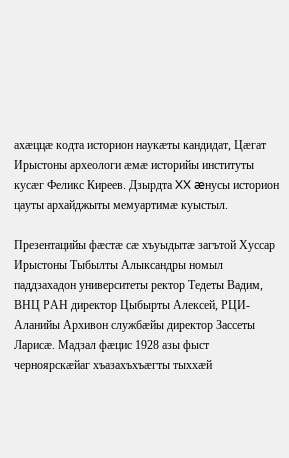ахæццæ кодта историон наукæты кандидат, Цæгат Ирыстоны археологи æмæ историйы институты кусæг Феликс Киреев. Дзырдта XX æнусы историон цауты архайджыты мемуартимæ куыстыл.

Презентацийы фæстæ сæ хъуыдытæ загътой Хуссар Ирыстоны Тыбылты Алыксандры номыл паддзахадон университеты ректор Тедеты Вадим, ВНЦ РАН директор Цыбырты Алексей, РЦИ-Аланийы Архивон службæйы директор Зассеты Ларисæ. Мадзал фæцис 1928 азы фыст черноярскæйаг хъазахъхъæгты тыххæй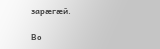зарæгæй.

Во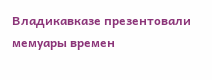Владикавказе презентовали мемуары времен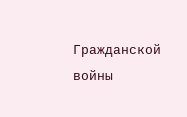Гражданской войны